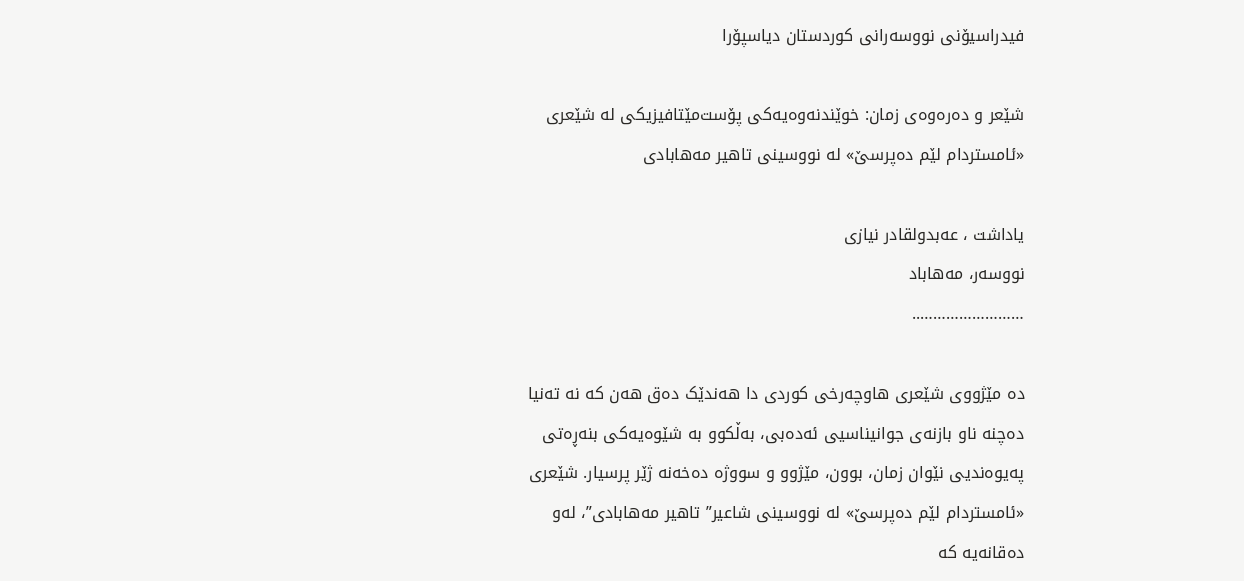فیدراسیۆنی نووسەرانی کوردستان دیاسپۆرا

شێعر و دەرەوەی زمان: خوێندنەوەیەکی پۆست‌مێتافیزیکی لە شێعری «ئامستردام لێم دەپرسێ» لە نووسینی تاهیر مەهابادی

ياداشت ، عەبدولقادر نيازی
نووسەر، مەهاباد
……………………..

دە مێژووی شێعری هاوچەرخی کوردی دا هەندێک دەق هەن کە نە تەنیا دەچنە ناو بازنەی جوانیناسیی ئەدەبی، بەڵکوو بە شێوەیەکی بنەڕەتی پەیوەندیی نێوان زمان، بوون، مێژوو و سووژە دەخەنە ژێر پرسیار. شێعری «ئامستردام لێم دەپرسێ» لە نووسینی شاعیر” تاهیر مەهابادی”، لەو دەقانەیە کە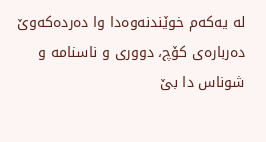لە یەکەم خوێندنەوەدا وا دەردەکەوێ دەربارەی کۆچ، دووری و ناسنامە و شوناس دا بێ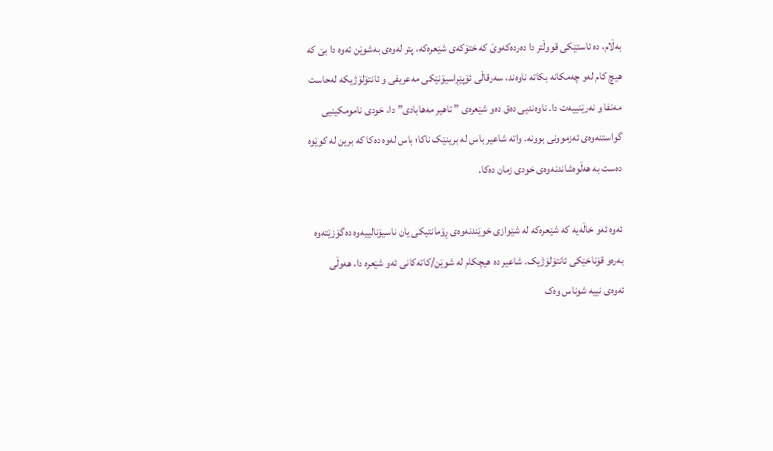بەڵام، دە ئاستێکی قووڵتر دا دەردەکەوێ کە ختۆکەی شێعرەکە، پتر لەوەی بەشوێن ئەوە دا بێ کە هیچ کام لەو چەمکانە بکاتە ناوەند، سەرقاڵی ئۆپێڕاسیۆنێکی مەعریفی و ئانتۆلۆژیکە لەحاست مەنفا و نەرێنییەت دا. ناوەندیی دەق دەو شێعرەی ” تاهیر مەهابادی” دا، خودی نامومکینیی گواستنەوەی ئەزموونی بوونە. واتە شاعیر باس لە برینێک ناکا؛ باس لەوە دەکا کە برین لە کوێوە دەست بە هەڵوەشاندنەوەی خودی زمان دەکا.

ئەوە ئەو خاڵەیە کە شێعرەکە لە شێوازی خوێندنەوەی ڕۆمانتیکی یان ناسیۆنالییەوە دەگۆزێتەوە بەرەو قۆناخێکی ئانتۆلۆژیک. شاعیر دە هیچکام لە شوێن/کاتەکانی ئەو شێعرە دا، هەوڵی ئەوەی نییە شوناس وەک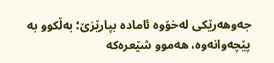جەوهەرێکی لەخۆوە ئامادە بپارێزێ؛ بەڵکوو بە پێچەوانەوە، هەموو شێعرەکە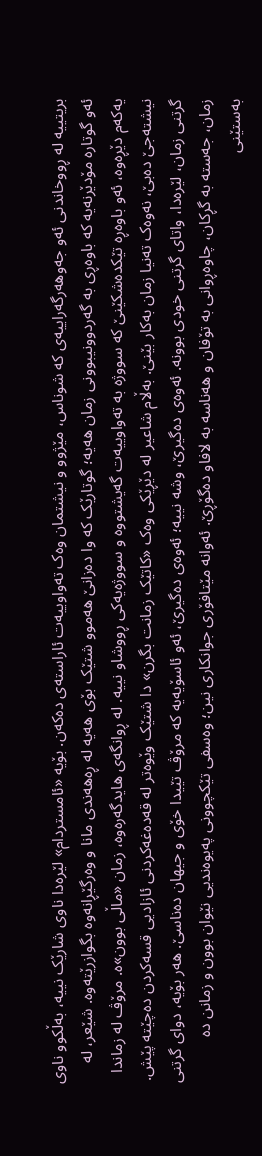بریتییە لە ڕووخاندنی ئەو جەوهەرگەراییەی کە شوناس، مێژوو و نیشتمان وەک تەواوییەت ئاراستەی دەکەن. بۆیە «ئامستردام» لێرەدا ناوی شارێک نییە، بەڵکوو ناوی ئەو گوتارە مۆدێرنەیە کە باوەڕی بە گەردوونیبوونی زمان هەیە؛ گوتارێک کە وا دەزانێ هەموو شتێک بۆی هەیە لە ڕەهەندی مانا و وەرگێڕانەوە بگوازرێتەوە. شێعر، لە یەکەم دێڕەوە، ئەو باوەڕە تێکدەشکێنێ کە سووژە بە تەواوییەت گەیشتووە و سووژەیەکی ڕووشاو نییە. لە ڕوانگەی هایدگەرەوە، زمان «ماڵی بوون»ە. مرۆڤ لە زماندا نیشتەجێ دەبێ، نەوەک تەنیا زمان بەکار بێنێ. بەڵام شاعیر لە دێڕێکی وەک «کاتێک زمانت بگرن» دا شتێک وێوەتر لە قەدەغەکردنی ئازادیی قسەکردن دەچێتە پێش. گرتنی زمان، لێرەدا، واتای گرتنی خودی بوونە. ئەوەی دەگیرێ، وشە نییە؛ ئەوەی دەگیرێ، ئەو ئاسۆیەیە کە مرۆڤ تێیدا خۆی و جیهان دەناسێ. هەر بۆیە، دوای گرتنی زمان، جەستە بە گڕکان، چاوەڕوانی بە تۆفان و هەناسە بە لافاو دەگۆڕێ. ئەوانە مێتافۆری جوانکاری نین؛ وەسفی تێکچوونی پەیوەندیی نێوان بوون و زمانن دە بەستێنی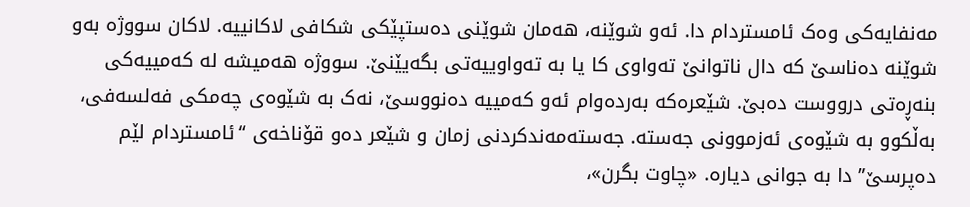مەنفایەکی وەک ئامستردام دا. ئەو شوێنە، هەمان شوێنی دەستپێکی شکافی لاکانییە. لاکان سووژە بەو شوێنە دەناسێ کە دال ناتوانێ تەواوی کا یا بە تەواوییەتی بگەیێنێ. سووژە هەمیشە لە کەمییەکی بنەڕەتی درووست دەبێ. شێعرەکە بەردەوام ئەو کەمییە دەنووسێ، نەک بە شێوەی چەمکی فەلسەفی، بەڵکوو بە شێوەی ئەزموونی جەستە. جەستەمەندکردنی زمان و شێعر دەو قۆناخەی “ئامستردام لێم دەپرسێ” دا بە جوانی دیارە. «چاوت بگرن»،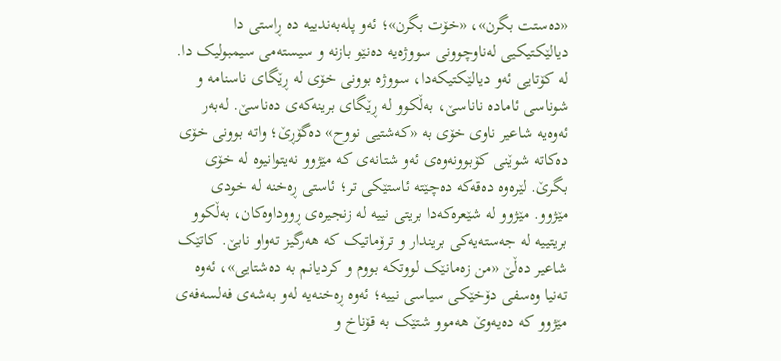«دەستت بگرن»، «خۆت بگرن»؛ ئەو پلەبەندییە دە ڕاستی دا دیالێکتیکیی لەناوچوونی سووژەیە دەنێو بازنە و سیستەمی سیمبولیک دا. لە کۆتایی ئەو دیالێکتیکەدا، سووژە بوونی خۆی لە ڕێگای ناسنامە و شوناسی ئامادە ناناسێ، بەڵکوو لە ڕێگای برینەکەی دەناسێ. لەبەر ئەوەیە شاعیر ناوی خۆی بە «کەشتیی نووح» دەگۆڕێ؛ واتە بوونی خۆی دەکاتە شوێنی کۆبوونەوەی ئەو شتانەی کە مێژوو نەیتوانیوە لە خۆی بگرێ. لێرەوە دەقەکە دەچێتە ئاستێکی تر؛ ئاستی ڕەخنە لە خودی مێژوو. مێژوو لە شێعرەکەدا بریتی نییە لە زنجیرەی ڕووداوەکان، بەڵکوو بریتییە لە جەستەیەکی بریندار و ترۆماتیک کە هەرگیز تەواو نابێ. کاتێک شاعیر دەڵێ «من زەمانێک لووتکە بووم و کردیانم بە دەشتایی»، ئەوە تەنیا وەسفی دۆخێکی سیاسی نییە؛ ئەوە ڕەخنەیە لەو بەشەی فەلسەفەی مێژوو کە دەیەوێ هەموو شتێک بە قۆناخ و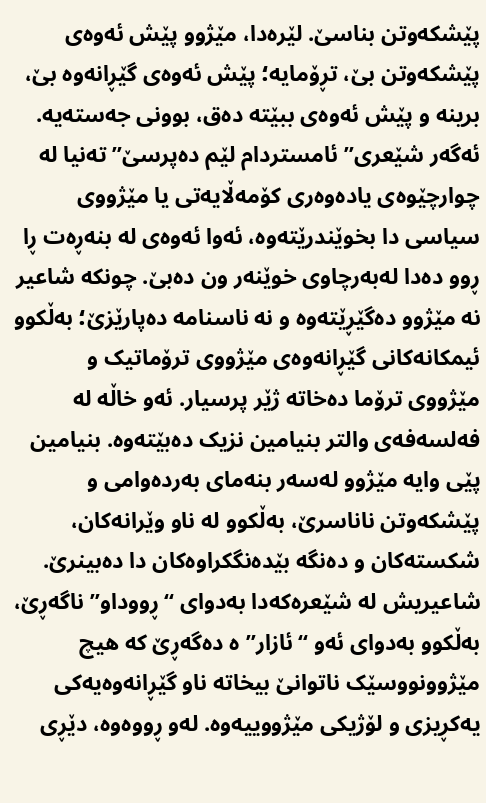پێشکەوتن بناسێ. لێرەدا، مێژوو پێش ئەوەی پێشکەوتن بێ، تڕۆمایە؛ پێش ئەوەی گێڕانەوە بێ، برینە و پێش ئەوەی ببێتە دەق، بوونی جەستەیە. ئەگەر شێعری” ئامستردام لێم دەپرسێ” تەنیا لە چوارچێوەی یادەوەری کۆمەڵایەتی یا مێژووی سیاسی دا بخوێندرێتەوە، ئەوا ئەوەی لە بنەڕەت ڕا ڕوو دەدا لەبەرچاوی خوێنەر ون دەبێ. چونکە شاعیر نە مێژوو دەگێڕێتەوە و نە ناسنامە دەپارێزێ؛ بەڵکوو ئیمکانەکانی گێڕانەوەی مێژووی ترۆماتیک و مێژووی ترۆما دەخاتە ژێر پرسیار. ئەو خاڵە لە فەلسەفەی والتر بنیامین نزیک دەبێتەوە. بنیامین پێی وایە مێژوو لەسەر بنەمای بەردەوامی و پێشکەوتن ناناسرێ، بەڵکوو لە ناو وێرانەکان، شکستەکان و دەنگە بێدەنگکراوەکان دا دەبینرێ. شاعیریش لە شێعرەکەدا بەدوای “ڕووداو” ناگەڕێ، بەڵکوو بەدوای ئەو “ئازار”ە دەگەڕێ کە هیچ مێژوونووسێک ناتوانێ بیخاتە ناو گێڕانەوەیەکی یەکڕیزی و لۆژیکی مێژووییەوە. لەو ڕووەوە، دێڕی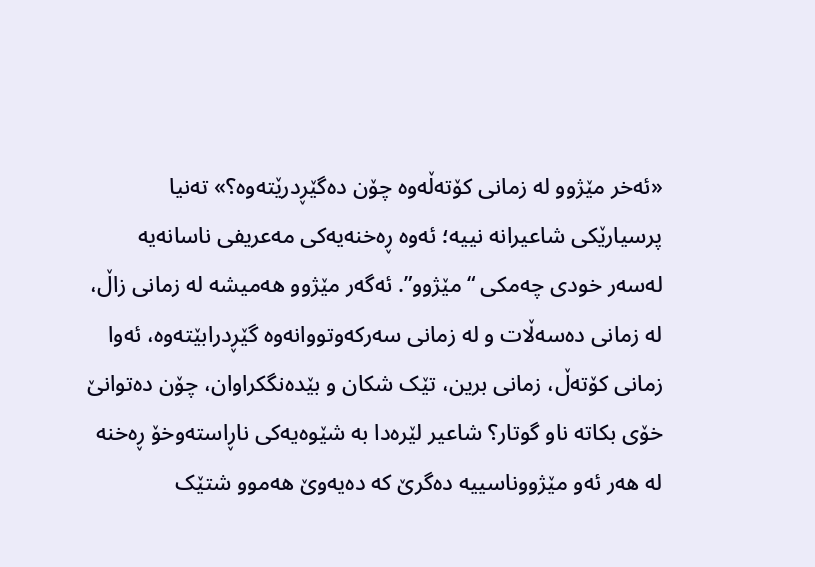«ئەخر مێژوو لە زمانی کۆتەڵەوە چۆن دەگێڕدرێتەوە؟» تەنیا پرسیارێکی شاعیرانە نییە؛ ئەوە ڕەخنەیەکی مەعریفی ناسانەیە لەسەر خودی چەمکی “مێژوو”. ئەگەر مێژوو هەمیشە لە زمانی زاڵ، لە زمانی دەسەڵات و لە زمانی سەرکەوتووانەوە گێڕدرابێتەوە، ئەوا زمانی کۆتەڵ، زمانی برین، تێک شکان و بێدەنگکراوان، چۆن دەتوانێ خۆی بکاتە ناو گوتار؟ شاعیر لێرەدا بە شێوەیەکی ناڕاستەوخۆ ڕەخنە لە هەر ئەو مێژووناسییە دەگرێ کە دەیەوێ هەموو شتێک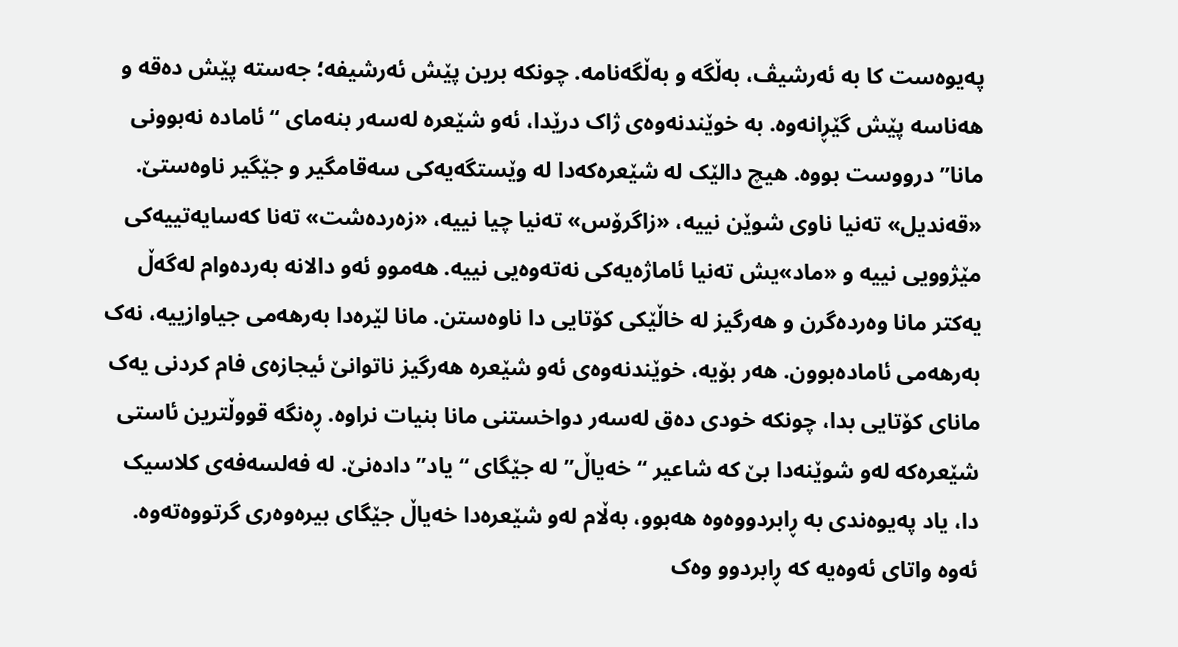پەیوەست کا بە ئەرشیڤ، بەڵگە و بەڵگەنامە. چونکە برین پێش ئەرشیفە؛ جەستە پێش دەقە و هەناسە پێش گێڕانەوە. بە خوێندنەوەی ژاک درێدا، ئەو شێعرە لەسەر بنەمای “ئامادە نەبوونی مانا” درووست بووە. هیچ دالێک لە شێعرەکەدا لە وێستگەیەکی سەقامگیر و جێگیر ناوەستێ. «قەندیل» تەنیا ناوی شوێن نییە، «زاگرۆس» تەنیا چیا نییە، «زەردەشت» تەنا کەسایەتییەکی مێژوویی نییە و «ماد»یش تەنیا ئاماژەیەکی نەتەوەیی نییە. هەموو ئەو دالانە بەردەوام لەگەڵ یەکتر مانا وەردەگرن و هەرگیز لە خاڵێکی کۆتایی دا ناوەستن. مانا لێرەدا بەرهەمی جیاوازییە، نەک بەرهەمی ئامادەبوون. هەر بۆیە، خوێندنەوەی ئەو شێعرە هەرگیز ناتوانێ ئیجازەی فام کردنی یەک مانای کۆتایی بدا، چونکە خودی دەق لەسەر دواخستنی مانا بنیات نراوە. ڕەنگە قووڵترین ئاستی شێعرەکە لەو شوێنەدا بێ کە شاعیر “خەیاڵ” لە جێگای “یاد” دادەنێ. لە فەلسەفەی کلاسیک دا، یاد پەیوەندی بە ڕابردووەوە هەبوو، بەڵام لەو شێعرەدا خەیاڵ جێگای بیرەوەری گرتووەتەوە. ئەوە واتای ئەوەیە کە ڕابردوو وەک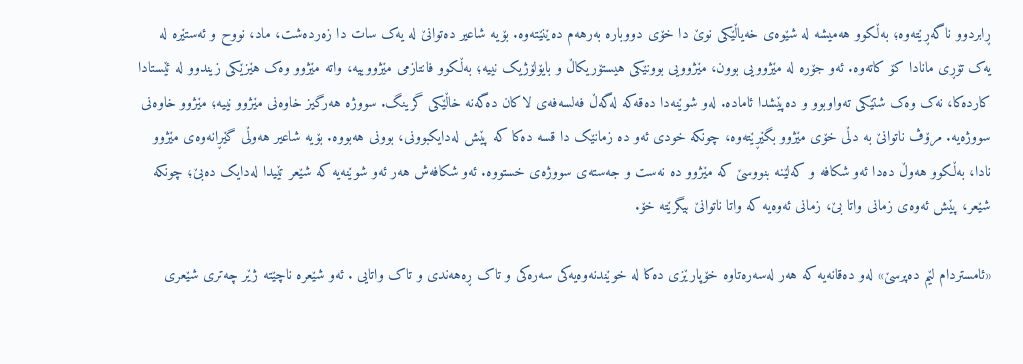ڕابردوو ناگەڕێتەوە؛ بەڵکوو هەمیشە لە شێوەی خەیاڵێکی نوێ دا خۆی دووبارە بەرهەم دەێنێتەوە. بۆیە شاعیر دەتوانێ لە یەک سات دا زەردەشت، ماد، نووح و ئەستێرە لە یەک تۆڕی مانادا کۆ کاتەوە. ئەو جۆرە لە مێژوویی بوون، مێژوویی بوونێکی هیستۆریکاڵ و بایۆلۆژیک نییە؛ بەڵکوو فانتازمی مێژووییە، واتە مێژوو وەک هێزێکی زیندوو لە ئێستادا کاردەکا، نەک وەک شتێکی تەواوبوو و دەپێشدا ئامادە. لەو شوێنەدا دەقەکە لەگەڵ فەلسەفەی لاکان دەگەنە خاڵێکی گرینگ. سووژە هەرگیز خاوەنی مێژوو نییە؛ مێژوو خاوەنی سووژەیە. مرۆڤ ناتوانێ بە دڵی خۆی مێژوو بگێڕێتەوە، چونکە خودی ئەو دە زمانێک دا قسە دەکا کە پێش لەدایکبوونی، بوونی هەبووە. بۆیە شاعیر هەوڵی گێڕانەوەی مێژوو نادا، بەڵکوو هەوڵ دەدا ئەو شکافە و کەلێنە بنووسێ کە مێژوو دە نەست و جەستەی سووژەی خستووە. ئەو شکافەش هەر ئەو شوێنەیە کە شێعر تێیدا لەدایک دەبێ؛ چونکە شێعر، پێش ئەوەی زمانی واتا بێ، زمانی ئەوەیە کە واتا ناتوانێ بیگرێتە خۆ.

«ئامستردام لێم دەپرسێ» لەو دەقانەیە کە هەر لەسەرەتاوە خۆپارێزی دەکا لە خوێندنەوەیەکی سەرەکی و تاک ڕەهەندی و تاک واتایی . ئەو شێعرە ناچێتە ژێر چەتری شێعری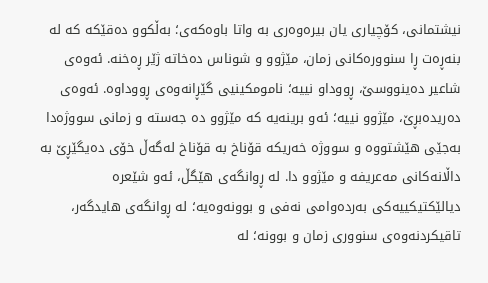نیشتمانی، کۆچیاری یان بیرەوەری بە واتا باوەکەی؛ بەڵکوو دەقێکە کە لە بنەڕەت ڕا سنوورەکانی زمان، مێژوو و شوناس دەخاتە ژێر ڕەخنە. ئەوەی شاعیر دەینووسێ، ڕووداو نییە؛ نامومکینیی گێڕانەوەی ڕووداوە. ئەوەی دەریدەبڕێ، مێژوو نییە؛ ئەو برینەیە کە مێژوو دە جەستە و زمانی سووژەدا بەجێی هێشتووە و سووژە خەریکە قۆناخ بە قۆناخ لەگەڵ خۆی دەیگێڕێ بە داڵانەکانی مەعریفە و مێژوو دا. لە ڕوانگەی هێگڵ، ئەو شێعرە دیالێکتیکییەکی بەردەوامی نەفی و بوونەوەیە؛ لە ڕوانگەی هایدگەر، تاقیکردنەوەی سنووری زمان و بوونە؛ لە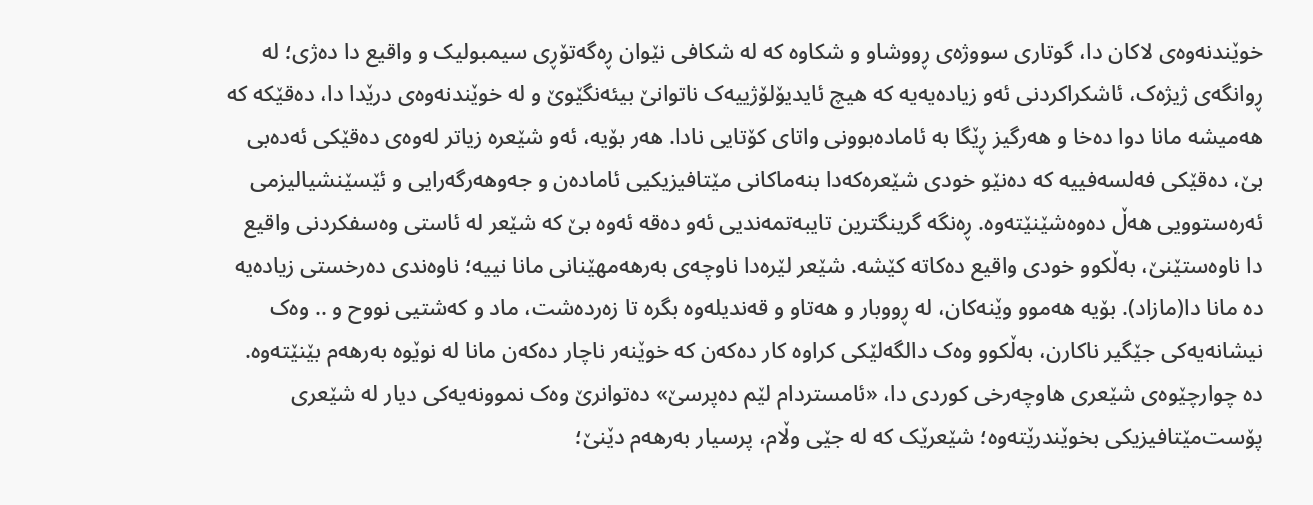خوێندنەوەی لاکان دا، گوتاری سووژەی ڕووشاو و شکاوە کە لە شکافی نێوان ڕەگەتۆڕی سیمبولیک و واقیع دا دەژی؛ لە ڕوانگەی ژیژەک، ئاشکراکردنی ئەو زیادەیەیە کە هیچ ئایدیۆلۆژییەک ناتوانێ بیئەنگێوێ و لە خوێندنەوەی درێدا دا، دەقێکە کە هەمیشە مانا دوا دەخا و هەرگیز ڕێگا بە ئامادەبوونی واتای کۆتایی نادا. هەر بۆیە، ئەو شێعرە زیاتر لەوەی دەقێکی ئەدەبی بێ، دەقێکی فەلسەفییە کە دەنێو خودی شێعرەکەدا بنەماکانی مێتافیزیکیی ئامادەن و جەوهەرگەرایی و ئێسێنشیالیزمی ئەرەستوویی هەڵ دەوەشێنێتەوە. ڕەنگە گرینگترین تایبەتمەندیی ئەو دەقە ئەوە بێ کە شێعر لە ئاستی وەسفکردنی واقیع دا ناوەستێنێ، بەڵکوو خودی واقیع دەکاتە کێشە. شێعر لێرەدا ناوچەی بەرهەمهێنانی مانا نییە؛ ناوەندی دەرخستی زیادەیە دە مانا دا(مازاد). بۆیە هەموو وێنەکان، لە ڕووبار و هەتاو و قەندیلەوە بگرە تا زەردەشت، ماد و کەشتیی نووح و .. وەک نیشانەیەکی جێگیر ناکارن، بەڵکوو وەک دالگەلێکی کراوە کار دەکەن کە خوێنەر ناچار دەکەن مانا لە نوێوە بەرهەم بێنێتەوە. دە چوارچێوەی شێعری هاوچەرخی کوردی دا، «ئامستردام لێم دەپرسێ» دەتوانرێ وەک نموونەیەکی دیار لە شێعری پۆست‌مێتافیزیکی بخوێندرێتەوە؛ شێعرێک کە لە جێی وڵام، پرسیار بەرهەم دێنێ؛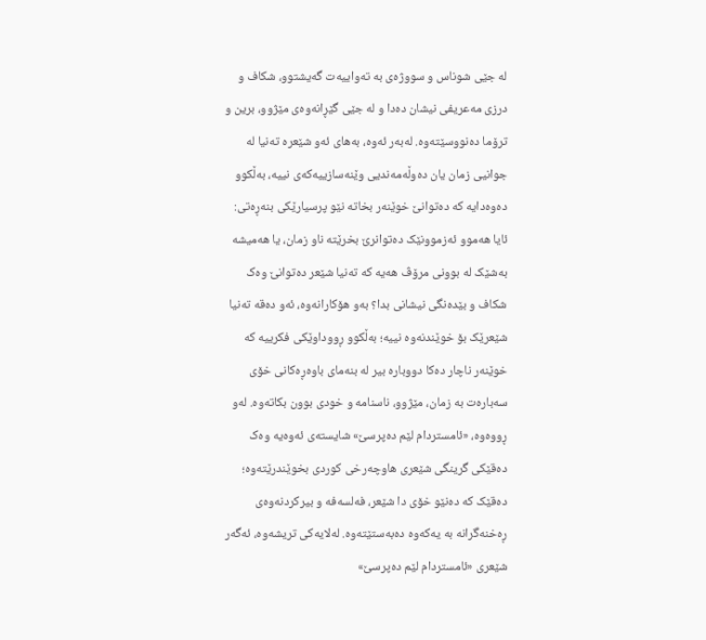لە جێی شوناس و سووژەی بە تەواییەت گەیشتوو، شکاف و درزی مەعریفی نیشان دەدا و لە جێی گێڕانەوەی مێژوو، برین و ترۆما دەنووسێتەوە. لەبەر ئەوە، بەهای ئەو شێعرە تەنیا لە جوانیی زمان یان دەوڵەمەندیی وێنەسازییەکەی نییە، بەڵکوو دەوەدایە کە دەتوانێ خوێنەر بخاتە نێو پرسیارێکی بنەڕەتی: ئایا هەموو ئەزموونێک دەتوانرێ بخرێتە ناو زمان، یا هەمیشە بەشێک لە بوونی مرۆڤ هەیە کە تەنیا شێعر دەتوانێ وەک شکاف و بێدەنگی نیشانی بدا؟ بەو هۆکارانەوە، ئەو دەقە تەنیا شێعرێک بۆ خوێندنەوە نییە؛ بەڵکوو ڕووداوێکی فکرییە کە خوێنەر ناچار دەکا دووبارە بیر لە بنەمای باوەڕەکانی خۆی سەبارەت بە زمان، مێژوو، ناسنامە و خودی بوون بکاتەوە. لەو ڕووەوە، «ئامستردام لێم دەپرسێ» شایستەی ئەوەیە وەک دەقێکی گرینگی شێعری هاوچەرخی کوردی بخوێندرێتەوە؛ دەقێک کە دەنێو خۆی دا شێعر، فەلسەفە و بیرکردنەوەی ڕەخنەگرانە بە یەکەوە دەبەستێتەوە. لەلایەکی تریشەوە، ئەگەر شێعری «ئامستردام لێم دەپرسێ»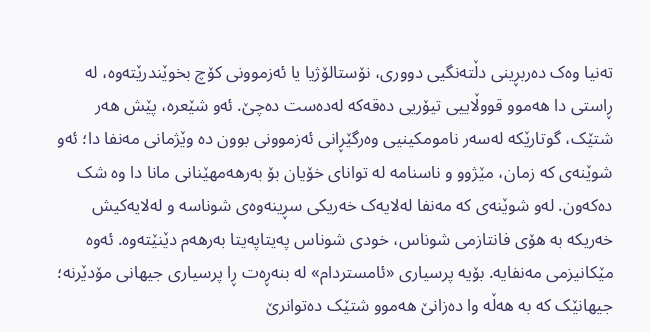تەنیا وەک دەربڕینی دڵتەنگیی دووری، نۆستالۆژیا یا ئەزموونی کۆچ بخوێندرێتەوە، لە ڕاستی دا هەموو قووڵاییی تیۆریی دەقەکە لەدەست دەچێ. ئەو شێعرە، پێش هەر شتێک، گوتارێکە لەسەر نامومکینیی وەرگێڕانی ئەزموونی بوون دە وێژمانی مەنفا دا؛ ئەو شوێنەی کە زمان، مێژوو و ناسنامە لە توانای خۆیان بۆ بەرهەمهێنانی مانا دا وە شک دەکەون. لەو شوێنەی کە مەنفا لەلایەک خەریکی سڕینەوەی شوناسە و لەلایەکیش خەریکە بە هۆی فانتازمی شوناس، خودی شوناس پەیتاپەیتا بەرهەم دێنێتەوە. ئەوە مێکانیزمی مەنفایە. بۆیە پرسیاری «ئامستردام» لە بنەڕەت ڕا پرسیاری جیهانی مۆدێرنە؛ جیهانێک کە بە هەڵە وا دەزانێ هەموو شتێک دەتوانرێ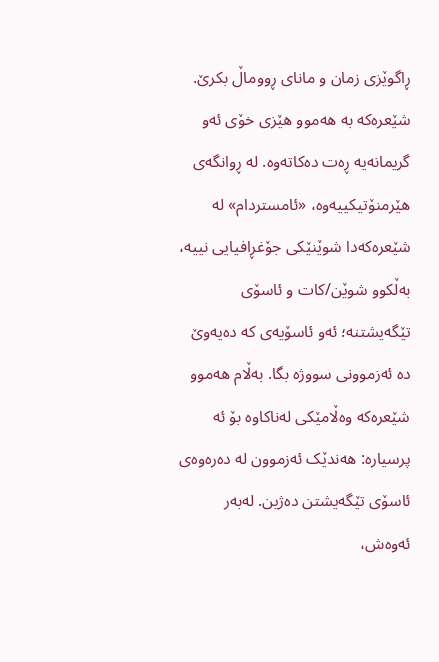ڕاگوێزی زمان و مانای ڕووماڵ بکرێ. شێعرەکە بە هەموو هێزی خۆی ئەو گریمانەیە ڕەت دەکاتەوە. لە ڕوانگەی هێرمنۆتیکییەوە، «ئامستردام» لە شێعرەکەدا شوێنێکی جۆغڕافیایی نییە، بەڵکوو شوێن/کات و ئاسۆی تێگەیشتنە؛ ئەو ئاسۆیەی کە دەیەوێ دە ئەزموونی سووژە بگا. بەڵام هەموو شێعرەکە وەڵامێکی لەناکاوە بۆ ئە پرسیارە: هەندێک ئەزموون لە دەرەوەی ئاسۆی تێگەیشتن دەژین. لەبەر ئەوەش،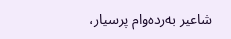شاعیر بەردەوام پرسیار،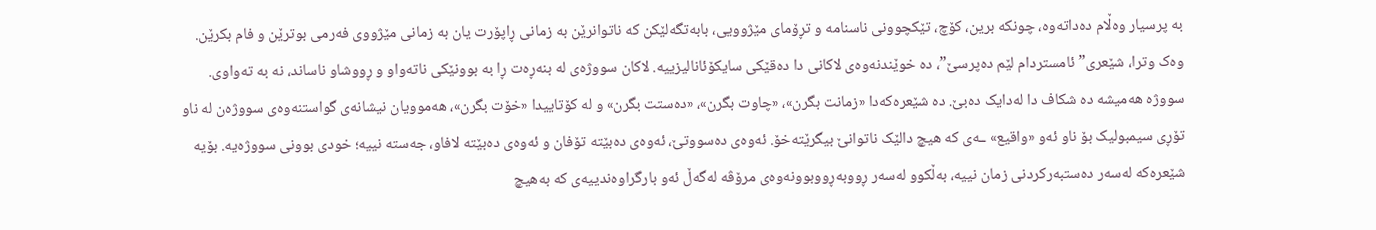بە پرسیار وەڵام دەداتەوە، چونکە برین، کۆچ، تێکچوونی ناسنامە و تڕۆمای مێژوویی، بابەتگەلێکن کە ناتوانرێن بە زمانی ڕاپۆرت یان بە زمانی مێژووی فەرمی بوترێن و فام بکرێن. وەک وترا، شێعری” ئامستردام لێم دەپرسێ”، دە خوێندنەوەی لاکانی دا دەقێکی سایکۆئانالیزییە. لاکان سووژەی لە بنەڕەت ڕا بە بوونێکی ناتەواو و ڕووشاو ناساند، نە بە تەواوی. سووژە هەمیشە دە شکاف دا لەدایک دەبێ. دە شێعرەکەدا «زمانت بگرن»، «چاوت بگرن»، «دەستت بگرن» و لە کۆتاییدا «خۆت بگرن»، هەموویان نیشانەی گواستنەوەی سووژەن لە ناو تۆڕی سیمبولیک بۆ ناو ئەو «واقیع» ــەی کە هیچ دالێک ناتوانێ بیگرێتەخۆ. ئەوەی دەسووتێ، ئەوەی دەبێتە تۆفان و ئەوەی دەبێتە لافاو، جەستە نییە؛ خودی بوونی سووژەیە. بۆیە شێعرەکە لەسەر دەستبەرکردنی زمان نییە، بەڵکوو لەسەر ڕووبەڕووبوونەوەی مرۆڤە لەگەڵ ئەو بارگراوەندییەی کە بەهیچ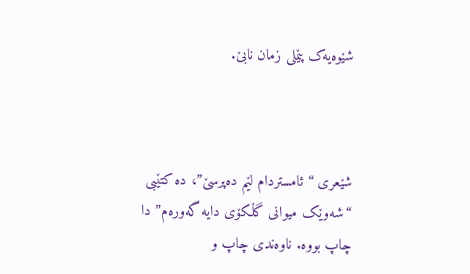شێوەیەک پێملی زمان نابێ.



شێعری “ئامستردام لێم دەپرسێ”، دە کتێبی “شەوێک میوانی گڵکۆی دایە گەورەم” دا چاپ بووە. ناوەندی چاپ و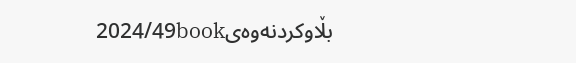بڵاوکردنەوەی2024/49book